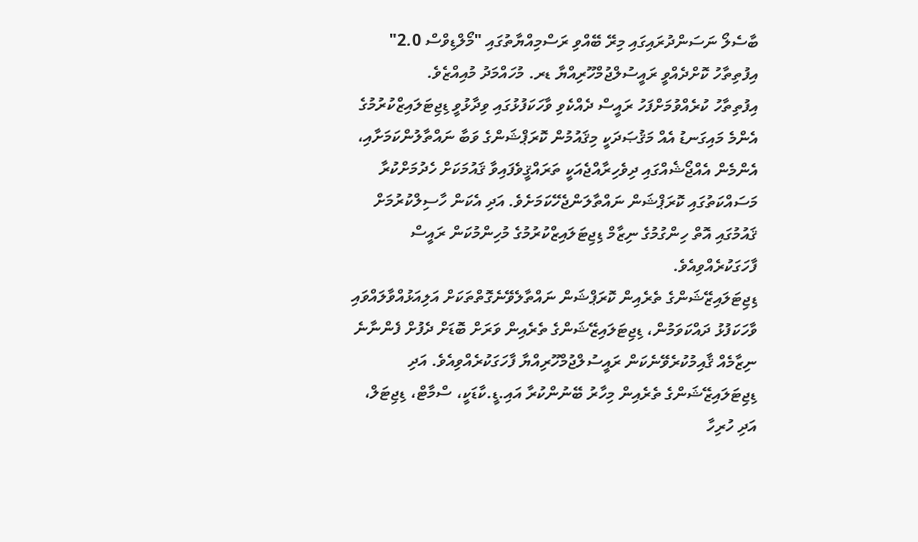ބާސެލޯ ނަސަންދުރައިގައި މިރޭ ބޭއްވި ރަސްމިއްޔާތުގައި "މޯލްޑިވްސް 2.0" އިފުތިތާހު ކޮށްދެއްވީ ރައީސުލްޖުމްހޫރިއްޔާ ޑރ. މުހައްމަދު މުއިއްޒެވެ.
އިފުތިތާހު ކުރެއްވުމަށްފަހު ރައީސް ދެއްކެވި ވާހަކަފުޅުގައި ވިދާޅުވީ ޑިޖިޓަލައިޒްކުރުމުގެ އެންމެ މައިގަނޑު އެއް މަޤުޞަދަކީ މިޤައުމުން ކޮރަޕްޝަންގެ ވަބާ ނައްތާލުންކަމަށާއި، އެންމެން އެއްޖޯޝެއްގައި ދިވެހިރާއްޖެއަކީ ތަރައްޤީވެފައިވާ ޤައުމަކަށް ހެދުމަށްކުރާ މަސައްކަތުގައި ކޮރަޕްޝަން ނައްތާލަންޖެހޭކަމަށެވެ. އަދި އެކަން ހާސިލްކުރުމަށް ޤައުމުގައި އޮތް ހިންގުމުގެ ނިޒާމް ޑިޖިޓަލައިޒްކުރުމުގެ މުހިންމުކަން ރައީސް ފާހަގަކުރެއްވިއެވެ.
ޑިޖިޓަލައިޒޭޝަންގެ ތެރެއިން ކޮރަޕްޝަން ނައްތާލެވޭނެގޮތްތަކަށް އަލިއަޅުއްވާލައްވައި ވާހަކަފުޅު ދައްކަވަމުން، ޑިޖިޓަލައިޒޭޝަންގެ ތެރެއިން ވަރަށް ބޮޑަށް ދެފުށް ފެންނާނެ ނިޒާމެއް ޤާއިމުކުރެވޭނެކަން ރައީސުލްޖުމްހޫރިއްޔާ ފާހަގަކުރެއްވިއެވެ. އަދި ޑިޖިޓަލައިޒޭޝަންގެ ތެރެއިން މިހާރު ބޭނުންކުރާ އައި.ޑީ.ކާޑަކީ، ސްމާޓް، ޑިޖިޓަލް، އަދި ހުރިހާ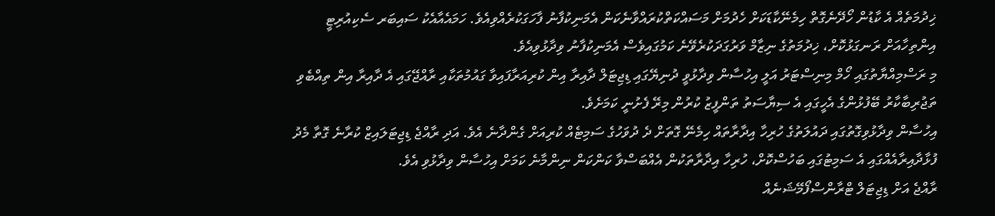ޚިދުމަތެއް އެ ކާޑުން ހޯދޭނެގޮތް ހިމެނޭކާޑަކަށް ހެދުމަށް މަސައްކަތްކުރައްވާނެކަން އެމަނިކުފާނު ފާހަގަކުރެއްވިއެވެ. ހަމައެއާއެކު ސައިބަރ ސެކިއުރިޓީ އިންތިހާއަށް ރަނގަޅުކޮށް، ޚިދުމަތުގެ ނިޒާމް ވަރުގަދަކުރެވޭނެ ކަމުގައިވެސް އެމަނިކުފާނު ވިދާޅުވިއެވެ.
މި ރަސްމިއްޔާތުގައި ހޯމް މިނިސްޓަރު އަލީ އިހުސާން ވިދާޅުވީ ދުނިޔޭގައި ޑިޖިޓަލް ދާއިރާ އިން ކުރިއަރާފައިވާ ގައުމުތަކާއި ރާއްޖޭގައި އެ ދާއިރާ އިން ތިއްބެވި ތަޖުރިބާކާރު ބޭފުޅުންގެ އެހީގައި އެ ސިޔާސަތު ތަންފީޒު ކުރުން މިރޭ ފެށުނީ ކަމަށެވެ.
އިހުސާން ވިދާޅުވިގޮތުގައި ދައުލަތުގެ ހުރިހާ އިދާރާތައް ހިމެނޭ ގޮތަށް ދެ ދުވަހުގެ ސަމިޓެއް ކުރިއަށް ގެންދާނެ އެވެ. އަދި ރާއްޖެ ޑިޖިޓަލައިޒް ކުރާނެ ގޮތާ މެދު ފުޅާދާއިރާއެއްގައި އެ ސަމިޓުގައި ބަހުސްކޮށް، ހުރިހާ އިދާރާތަކުން އެއްބަސްވާ ކަންކަން ނިންމާނެ ކަމަށް އިހުސާން ވިދާޅުވި އެވެ.
ރާއްޖެ އަށް ޑިޖިޓަލް ޓްރާންސްފޯމޭޝަނެއް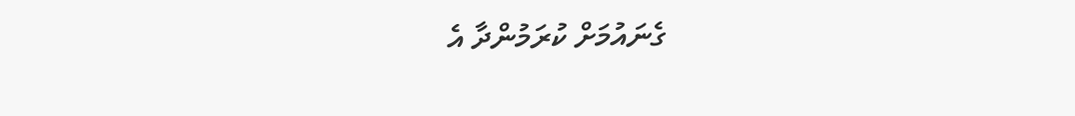ގެނައުމަށް ކުރަމުންދާ އެ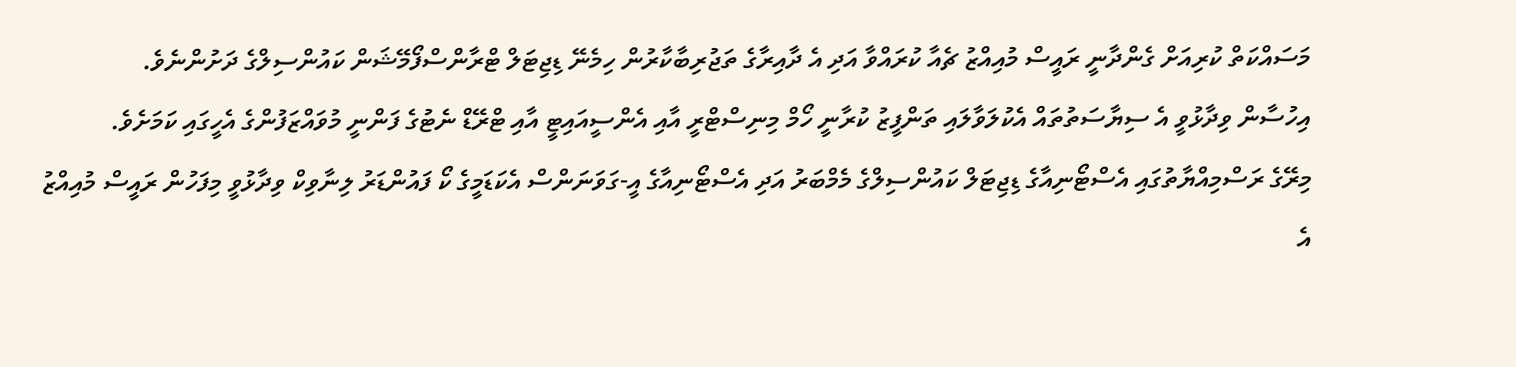މަސައްކަތް ކުރިއަށް ގެންދާނީ ރައީސް މުއިއްޒު ޗެއާ ކުރައްވާ އަދި އެ ދާއިރާގެ ތަޖުރިބާކާރުން ހިމެނޭ ޑިޖިޓަލް ޓްރާންސްފޯމޭޝަން ކައުންސިލްގެ ދަށުންނެވެ.
އިހުސާން ވިދާޅުވީ އެ ސިޔާސަތުތައް އެކުލަވާލައި ތަންފީޒު ކުރާނީ ހޯމް މިނިސްޓްރީ އާއި އެންސީއައިޓީ އާއި ޓްރޭޑް ނެޓުގެ ފަންނީ މުވައްޒަފުންގެ އެހީގައި ކަމަށެވެ.
މިރޭގެ ރަސްމިއްޔާތުގައި އެސްޓޯނިއާގެ ޑިޖިޓަލް ކައުންސިލްގެ މެމްބަރު އަދި އެސްޓޯނިއާގެ އީ-ގަވަނަންސް އެކަޑަމީގެ ކޯ ފައުންޑަރު ލިނާވިކް ވިދާޅުވީ މިފަހުން ރައީސް މުއިއްޒު އެ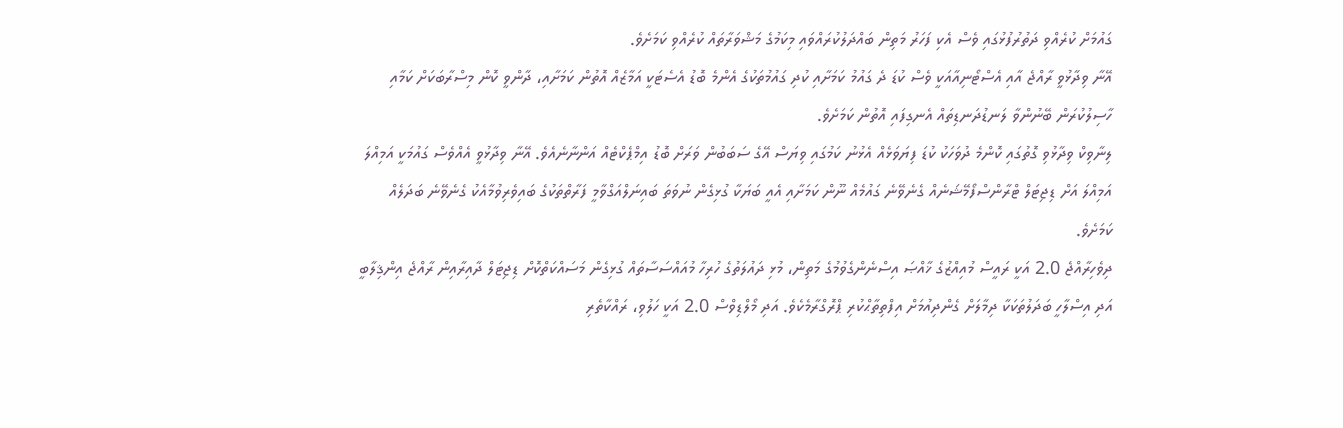ގައުމަށް ކުރެއްވި ދަތުރުފުޅުގައި ވެސް އެކި ފަހަރު މަތިން ބައްދަލުކުރައްވައި މިކަމުގެ މަޝްވަރާތައް ކުރެއްވި ކަމަށެވެ.
އޭނާ ވިދާޅުވީ ރާއްޖެ އާއި އެސްޓޯނިއާއަކީ ވެސް ކުޑަ ދެ ގައުމު ކަމަށާއި ކުދި ގައުމުތަކުގެ އެންމެ ބޮޑު އެސެޓަކީ އަމާޒެއް އޮތުން ކަމަށާއި، ދާންވީ ކޮން މިސްރާބަކަށް ކަމާއި ހާސިލުކުރަން ބޭނުންވާ ލަނޑުދަނޑިތައް އެނގިފައި އޮތުން ކަމަށެވެ.
ލިނާވިކް ވިދާޅުވި ގޮތުގައި ކޮންމެ ދުވަހަކު ކުޑަ ފިޔަވަޅެއް އެޅުނު ކަމުގައި ވިޔަސް އޭގެ ސަބަބުން ވަރަށް ބޮޑު އިމްޕެކްޓެއް އަންނާނެއެވެ. އޭނާ ވިދާޅުވީ އެއްވެސް ގައުމަކީ އަމިއްލަ އަމިއްލަ އަށް ޑިޖިޓަލް ޓްރާންސްފޯމޭޝަނެއް ގެނެވޭނެ ގައުމެއް ނޫން ކަމަށާއި އެއީ ބަޔަކާ ގުޅިގެން ނުވަތަ ބައިނަލްއަގްވާމީ ފަރާތްތަކުގެ ބައިވެރިވުމާއެކު ގެނެވޭނެ ބަދަލެއް ކަމަށެވެ.
ދިވެހިރާއްޖެ 2.0 އަކީ ރައީސް މުއިއްޒުގެ ޚާއްޞަ އިސްނެންގެވުމުގެ މަތިން، މުޅި ދައުލަތުގެ ހުރިހާ މުއައްސަސާތައް ގުޅިގެން މަސައްކަތްކޮށް ޑިޖިޓަލް ދާއިރާއިން ރާއްޖެ އިންޤިލާބީ އަދި އިސްލާހީ ބަދަލުތަކަކާ ދިމާލަށް ގެންދިއުމަށް އިފްތިތާޙްކުރި ޕްރޮގްރާމެކެވެ. އަދި މޯލްޑިވްސް 2.0 އަކީ ހަލުވި، ރައްކާތެރި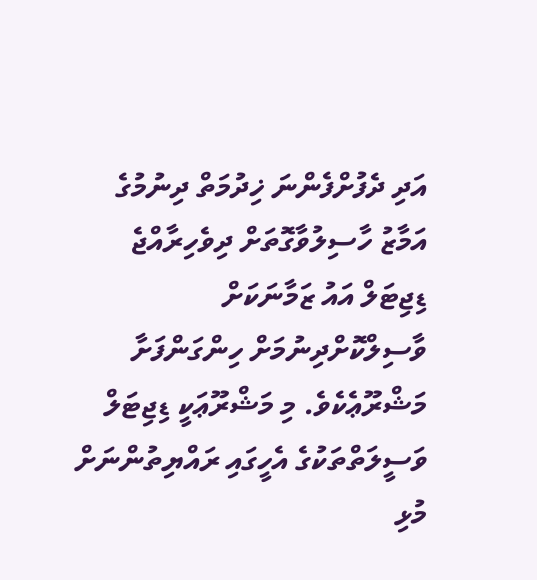އަދި ދެފުށްފެންނަ ޚިދުމަތް ދިނުމުގެ އަމާޒު ހާސިލުވާގޮތަށް ދިވެހިރާއްޖެ ޑިޖިޓަލް އައު ޒަމާނަކަށް ވާސިލްކޮށްދިނުމަށް ހިންގަންފަށާ މަޝްރޫޢެކެވެ. މި މަޝްރޫޢަކީ ޑިޖިޓަލް ވަސީލަތްތަކުގެ އެހީގައި ރައްޔިތުންނަށް މުޅި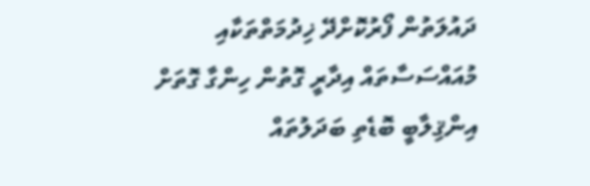ދައުލަތުން ފޯރުކޮށްދޭ ޚިދުމަތްތަކާއި މުއައްސަސާތައް އިދާރީ ގޮތުން ހިންގާ ގޮތަށް އިންޤިލާބީ ބޮޑެތި ބަދަލުތައް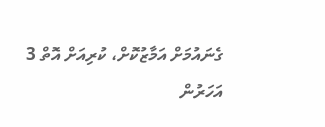ގެނައުމަށް އަމާޒުކޮށް، ކުރިއަށް އޮތް 3 އަހަރުން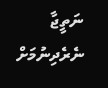ނަތީޖާ ނެރެދިނުމަށް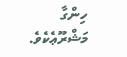ހިންގާ މަޝްރޫޢެކެވެ.